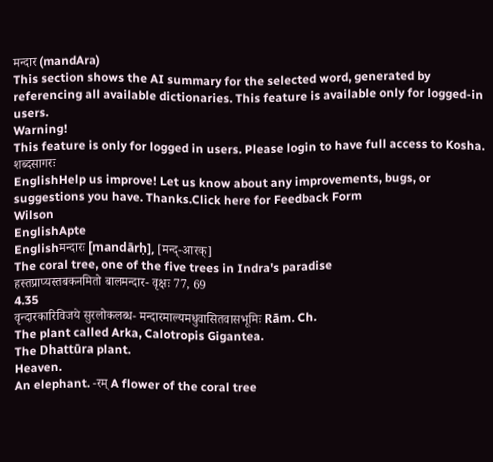मन्दार (mandAra)
This section shows the AI summary for the selected word, generated by referencing all available dictionaries. This feature is available only for logged-in users.
Warning!
This feature is only for logged in users. Please login to have full access to Kosha.
शब्दसागरः
EnglishHelp us improve! Let us know about any improvements, bugs, or suggestions you have. Thanks.Click here for Feedback Form
Wilson
EnglishApte
Englishमन्दारः [mandārḥ], [मन्द्-आरक्]
The coral tree, one of the five trees in Indra's paradise
हस्तप्राप्यस्तबकनमितो बालमन्दार- वृक्षः 77, 69
4.35
वृन्दारकारिविजये सुरलोकलब्ध- मन्दारमाल्यमधुवासितवासभूमिः Rām. Ch.
The plant called Arka, Calotropis Gigantea.
The Dhattūra plant.
Heaven.
An elephant. -रम् A flower of the coral tree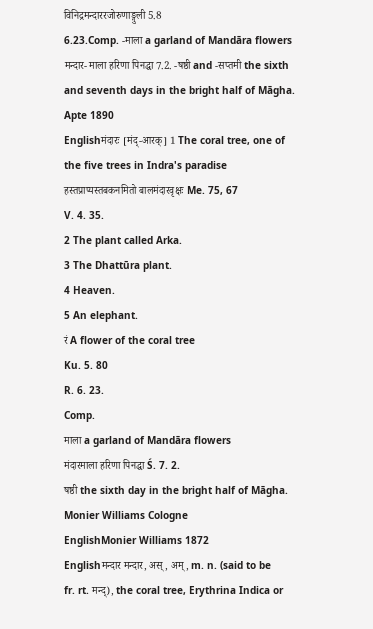विनिद्रमन्दाररजोरुणाङ्गुली 5.8
6.23.Comp. -माला a garland of Mandāra flowers
मन्दार- माला हरिणा पिनद्धा 7.2. -षष्ठी and -सप्तमी the sixth and seventh days in the bright half of Māgha.
Apte 1890
Englishमंदारः [मंद्-आरक्] 1 The coral tree, one of the five trees in Indra's paradise
हस्तप्राप्यस्तबकनमितो बालमंदारवृक्षः Me. 75, 67
V. 4. 35.
2 The plant called Arka.
3 The Dhattūra plant.
4 Heaven.
5 An elephant.
रं A flower of the coral tree
Ku. 5. 80
R. 6. 23.
Comp.
माला a garland of Mandāra flowers
मंदारमाला हरिणा पिनद्धा Ś. 7. 2.
षष्ठी the sixth day in the bright half of Māgha.
Monier Williams Cologne
EnglishMonier Williams 1872
Englishमन्दार मन्दार, अस्, अम्, m. n. (said to be
fr. rt. मन्द्), the coral tree, Erythrina Indica or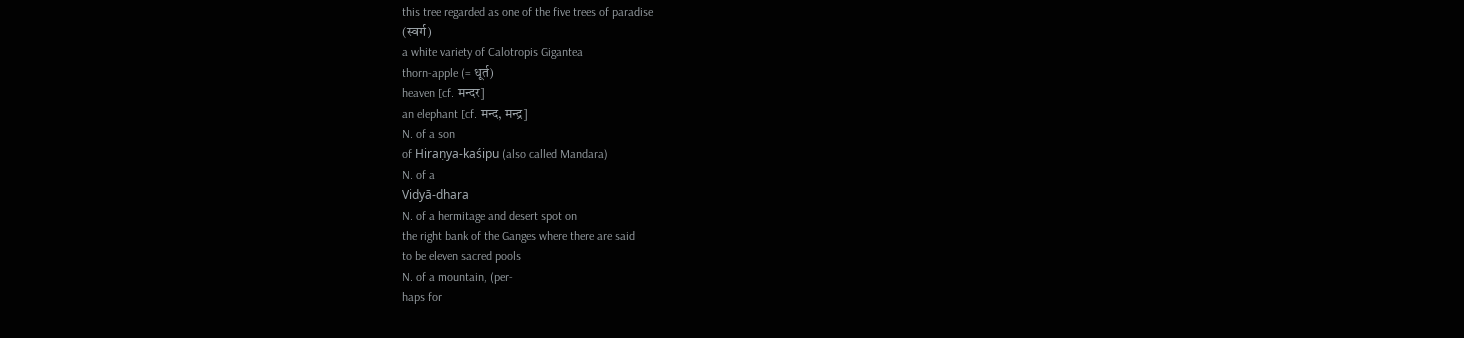this tree regarded as one of the five trees of paradise
(स्वर्ग)
a white variety of Calotropis Gigantea
thorn-apple (= धूर्त)
heaven [cf. मन्दर]
an elephant [cf. मन्द, मन्द्र]
N. of a son
of Hiraṇya-kaśipu (also called Mandara)
N. of a
Vidyā-dhara
N. of a hermitage and desert spot on
the right bank of the Ganges where there are said
to be eleven sacred pools
N. of a mountain, (per-
haps for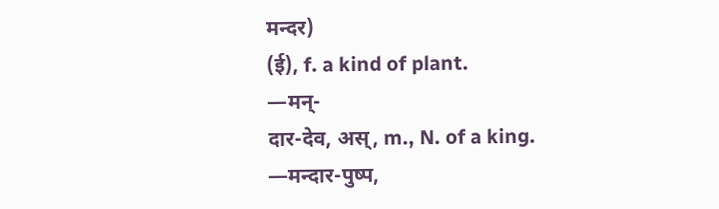मन्दर)
(ई), f. a kind of plant.
—मन्-
दार-देव, अस्, m., N. of a king.
—मन्दार-पुष्प,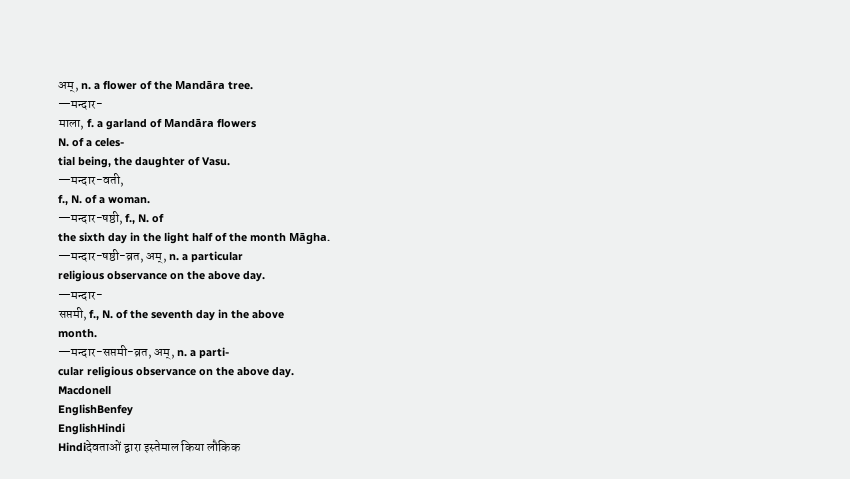अम्, n. a flower of the Mandāra tree.
—मन्दार-
माला, f. a garland of Mandāra flowers
N. of a celes-
tial being, the daughter of Vasu.
—मन्दार-वती,
f., N. of a woman.
—मन्दार-षष्ठी, f., N. of
the sixth day in the light half of the month Māgha.
—मन्दार-षष्ठी-व्रत, अम्, n. a particular
religious observance on the above day.
—मन्दार-
सप्तमी, f., N. of the seventh day in the above
month.
—मन्दार-सप्तमी-व्रत, अम्, n. a parti-
cular religious observance on the above day.
Macdonell
EnglishBenfey
EnglishHindi
Hindiदेवताओं द्वारा इस्तेमाल किया लौकिक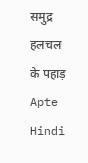समुद्र हलचल के पहाड़
Apte Hindi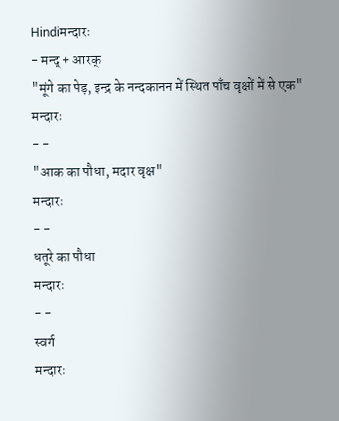Hindiमन्दारः
- मन्द् + आरक्
"मूंगे का पेड़, इन्द्र के नन्दकानन में स्थित पाँच वृक्षों में से एक"
मन्दारः
- -
"आक का पौधा, मदार वृक्ष"
मन्दारः
- -
धतूरे का पौधा
मन्दारः
- -
स्वर्ग
मन्दारः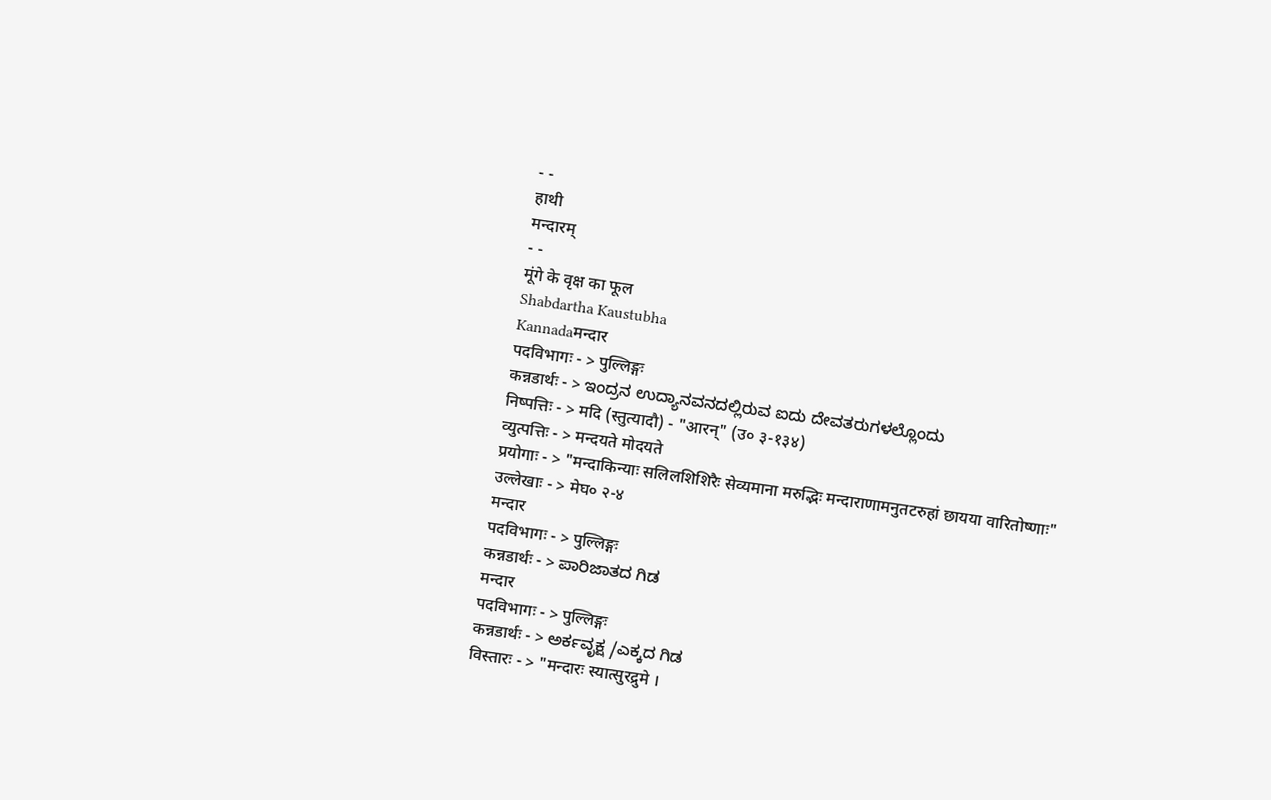- -
हाथी
मन्दारम्
- -
मूंगे के वृक्ष का फूल
Shabdartha Kaustubha
Kannadaमन्दार
पदविभागः - > पुल्लिङ्गः
कन्नडार्थः - > ಇಂದ್ರನ ಉದ್ಯಾನವನದಲ್ಲಿರುವ ಐದು ದೇವತರುಗಳಲ್ಲೊಂದು
निष्पत्तिः - > मदि (स्तुत्यादौ) - "आरन्" (उ० ३-१३४)
व्युत्पत्तिः - > मन्दयते मोदयते
प्रयोगाः - > "मन्दाकिन्याः सलिलशिशिरैः सेव्यमाना मरुद्भिः मन्दाराणामनुतटरुहां छायया वारितोष्णाः"
उल्लेखाः - > मेघ० २-४
मन्दार
पदविभागः - > पुल्लिङ्गः
कन्नडार्थः - > ಪಾರಿಜಾತದ ಗಿಡ
मन्दार
पदविभागः - > पुल्लिङ्गः
कन्नडार्थः - > ಅರ್ಕವೃಕ್ಷ /ಎಕ್ಕದ ಗಿಡ
विस्तारः - > "मन्दारः स्यात्सुरद्रुमे ।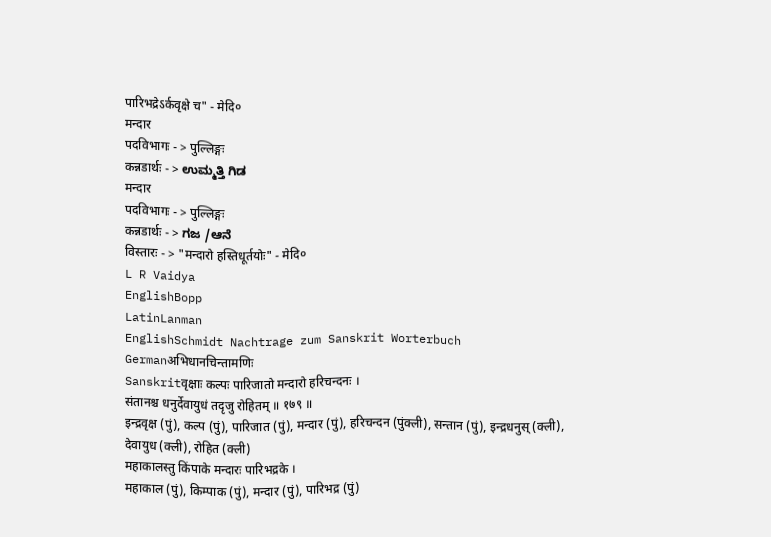पारिभद्रेऽर्कवृक्षे च" - मेदि०
मन्दार
पदविभागः - > पुल्लिङ्गः
कन्नडार्थः - > ಉಮ್ಮತ್ತಿ ಗಿಡ
मन्दार
पदविभागः - > पुल्लिङ्गः
कन्नडार्थः - > ಗಜ /ಆನೆ
विस्तारः - > "मन्दारो हस्तिधूर्तयोः" - मेदि०
L R Vaidya
EnglishBopp
LatinLanman
EnglishSchmidt Nachtrage zum Sanskrit Worterbuch
Germanअभिधानचिन्तामणिः
Sanskritवृक्षाः कल्पः पारिजातो मन्दारो हरिचन्दनः ।
संतानश्च धनुर्देवायुधं तदृजु रोहितम् ॥ १७९ ॥
इन्द्रवृक्ष (पुं), कल्प (पुं), पारिजात (पुं), मन्दार (पुं), हरिचन्दन (पुंक्ली), सन्तान (पुं), इन्द्रधनुस् (क्ली), देवायुध (क्ली), रोहित (क्ली)
महाकालस्तु किंपाके मन्दारः पारिभद्रके ।
महाकाल (पुं), किम्पाक (पुं), मन्दार (पुं), पारिभद्र (पुं)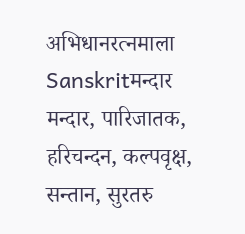अभिधानरत्नमाला
Sanskritमन्दार
मन्दार, पारिजातक, हरिचन्दन, कल्पवृक्ष, सन्तान, सुरतरु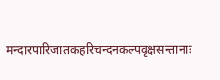मन्दारपारिजातकहरिचन्दनकल्पवृक्षसन्तानाः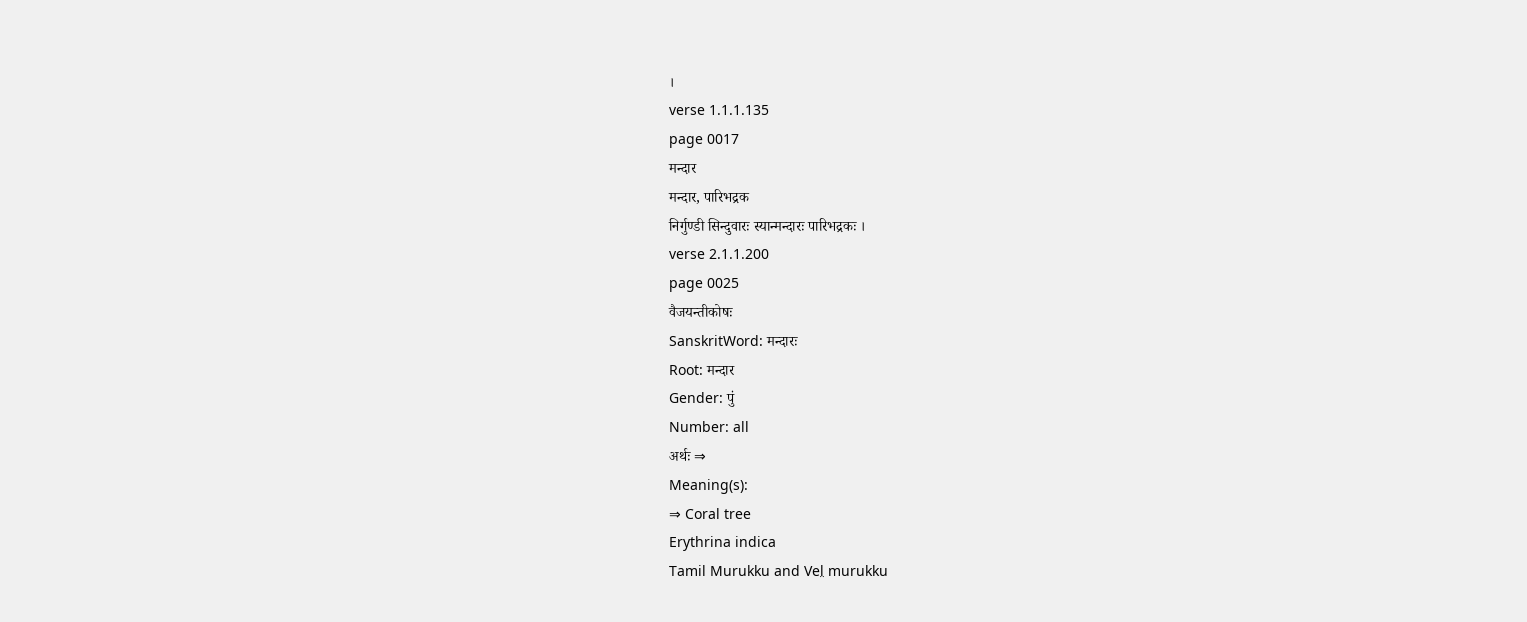।
verse 1.1.1.135
page 0017
मन्दार
मन्दार, पारिभद्रक
निर्गुण्डी सिन्दुवारः स्यान्मन्दारः पारिभद्रकः ।
verse 2.1.1.200
page 0025
वैजयन्तीकोषः
SanskritWord: मन्दारः
Root: मन्दार
Gender: पुं
Number: all
अर्थः ⇒
Meaning(s):
⇒ Coral tree
Erythrina indica
Tamil Murukku and Vel̤ murukku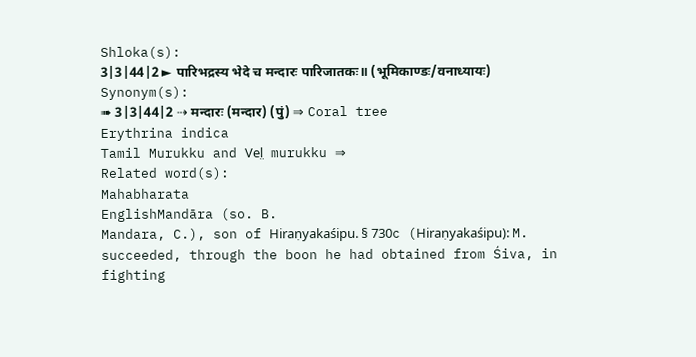Shloka(s):
3|3|44|2 ► पारिभद्रस्य भेदे च मन्दारः पारिजातकः॥ (भूमिकाण्डः/वनाध्यायः)
Synonym(s):
➠ 3|3|44|2 ⇢ मन्दारः (मन्दार) (पुं) ⇒ Coral tree
Erythrina indica
Tamil Murukku and Vel̤ murukku ⇒
Related word(s):
Mahabharata
EnglishMandāra (so. B.
Mandara, C.), son of Hiraṇyakaśipu. § 730c (Hiraṇyakaśipu): M. succeeded, through the boon he had obtained from Śiva, in fighting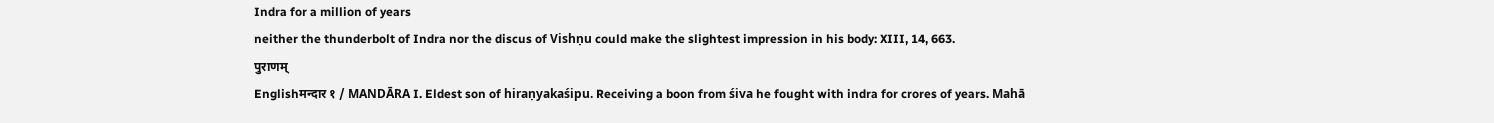Indra for a million of years
neither the thunderbolt of Indra nor the discus of Vishṇu could make the slightest impression in his body: XIII, 14, 663.
पुराणम्
Englishमन्दार १ / MANDĀRA I. Eldest son of hiraṇyakaśipu. Receiving a boon from śiva he fought with indra for crores of years. Mahā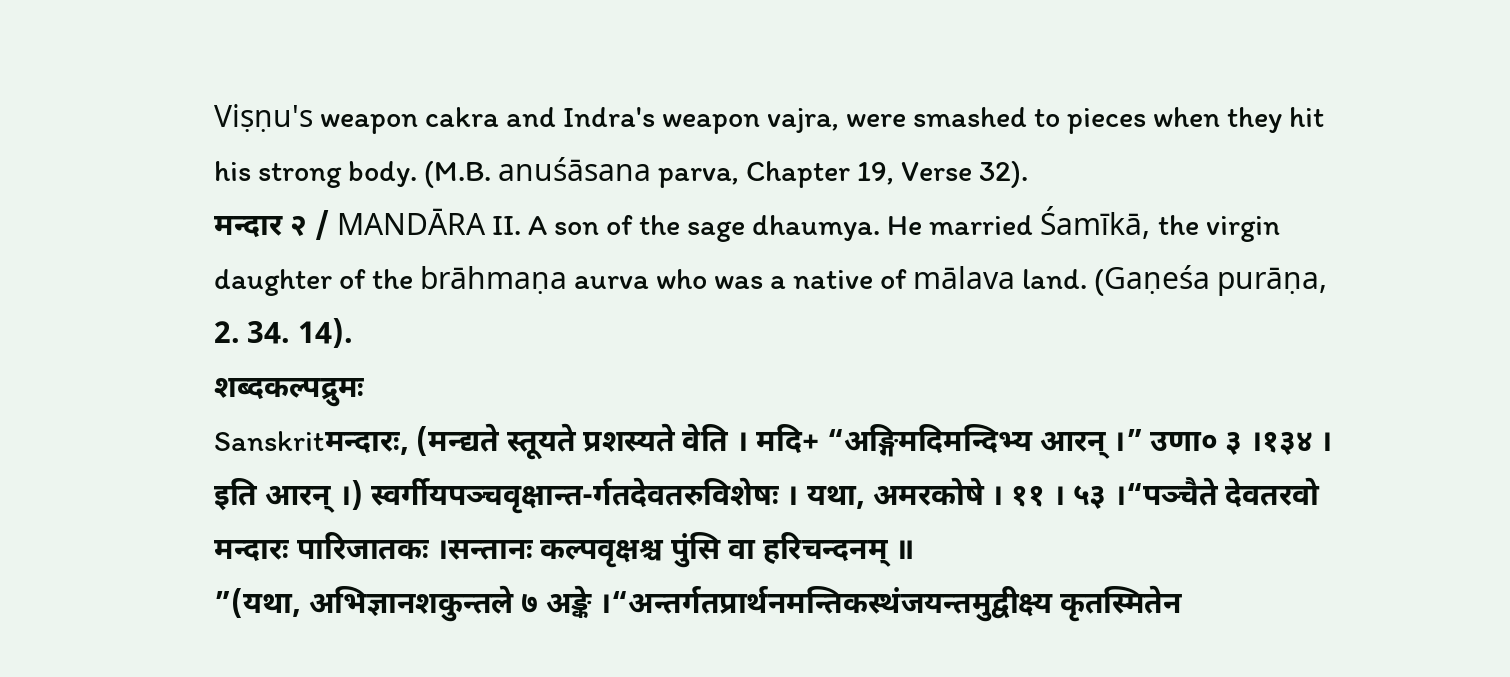Viṣṇu's weapon cakra and Indra's weapon vajra, were smashed to pieces when they hit his strong body. (M.B. anuśāsana parva, Chapter 19, Verse 32).
मन्दार २ / MANDĀRA II. A son of the sage dhaumya. He married Śamīkā, the virgin daughter of the brāhmaṇa aurva who was a native of mālava land. (Gaṇeśa purāṇa, 2. 34. 14).
शब्दकल्पद्रुमः
Sanskritमन्दारः, (मन्द्यते स्तूयते प्रशस्यते वेति । मदि+ “अङ्गिमदिमन्दिभ्य आरन् ।” उणा० ३ ।१३४ । इति आरन् ।) स्वर्गीयपञ्चवृक्षान्त-र्गतदेवतरुविशेषः । यथा, अमरकोषे । ११ । ५३ ।“पञ्चैते देवतरवो मन्दारः पारिजातकः ।सन्तानः कल्पवृक्षश्च पुंसि वा हरिचन्दनम् ॥
”(यथा, अभिज्ञानशकुन्तले ७ अङ्के ।“अन्तर्गतप्रार्थनमन्तिकस्थंजयन्तमुद्वीक्ष्य कृतस्मितेन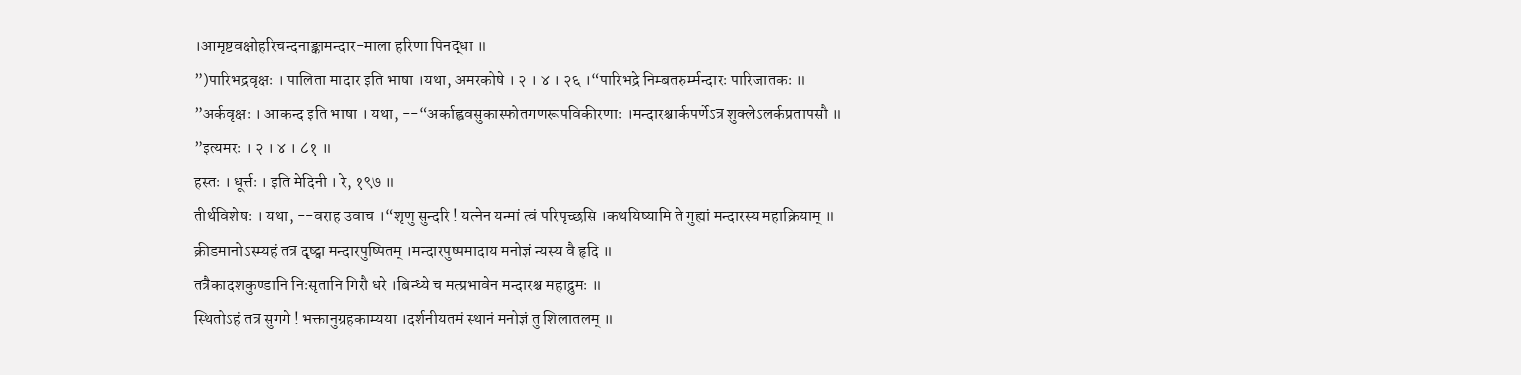।आमृष्टवक्षोहरिचन्दनाङ्कामन्दार-माला हरिणा पिनद्धा ॥
”)पारिभद्रवृक्षः । पालिता मादार इति भाषा ।यथा, अमरकोषे । २ । ४ । २६ ।“पारिभद्रे निम्बतरुर्म्मन्दारः पारिजातकः ॥
”अर्कवृक्षः । आकन्द इति भाषा । यथा, --“अर्काह्ववसुकास्फोतगणरूपविकीरणाः ।मन्दारश्चार्कपर्णेऽत्र शुक्लेऽलर्कप्रतापसौ ॥
”इत्यमरः । २ । ४ । ८१ ॥
हस्तः । धूर्त्तः । इति मेदिनी । रे, १९७ ॥
तीर्थविशेषः । यथा, --वराह उवाच ।“शृणु सुन्दरि ! यत्नेन यन्मां त्वं परिपृच्छसि ।कथयिष्यामि ते गुह्यां मन्दारस्य महाक्रियाम् ॥
क्रीडमानोऽस्म्यहं तत्र दृष्ट्वा मन्दारपुष्पितम् ।मन्दारपुष्पमादाय मनोज्ञं न्यस्य वै हृदि ॥
तत्रैकादशकुण्डानि निःसृतानि गिरौ धरे ।बिन्ध्ये च मत्प्रभावेन मन्दारश्च महाद्रुमः ॥
स्थितोऽहं तत्र सुगगे ! भक्तानुग्रहकाम्यया ।दर्शनीयतमं स्थानं मनोज्ञं तु शिलातलम् ॥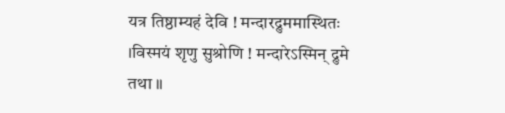यत्र तिष्ठाम्यहं देवि ! मन्दारद्रुममास्थितः ।विस्मयं शृणु सुश्रोणि ! मन्दारेऽस्मिन् द्रुमे तथा ॥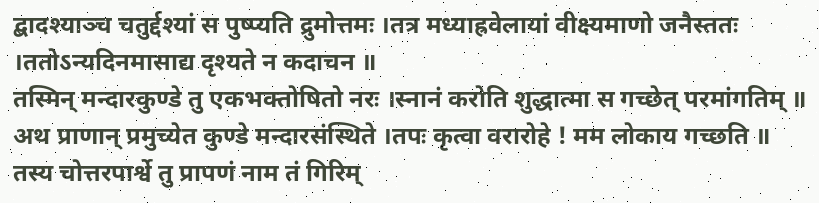द्बादश्याञ्च चतुर्द्दश्यां स पुष्प्यति द्रुमोत्तमः ।तत्र मध्याह्रवेलायां वीक्ष्यमाणो जनैस्ततः ।ततोऽन्यदिनमासाद्य दृश्यते न कदाचन ॥
तस्मिन् मन्दारकुण्डे तु एकभक्तोषितो नरः ।स्नानं करोति शुद्धात्मा स गच्छेत् परमांगतिम् ॥
अथ प्राणान् प्रमुच्येत कुण्डे मन्दारसंस्थिते ।तपः कृत्वा वरारोहे ! मम लोकाय गच्छति ॥
तस्य चोत्तरपार्श्वे तु प्रापणं नाम तं गिरिम्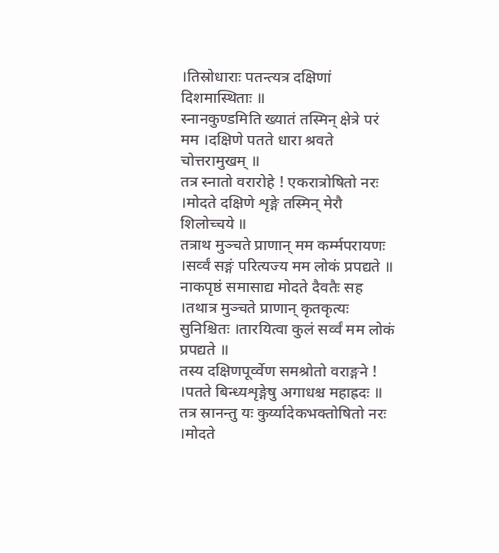।तिस्रोधाराः पतन्त्यत्र दक्षिणां दिशमास्थिताः ॥
स्नानकुण्डमिति ख्यातं तस्मिन् क्षेत्रे परं मम ।दक्षिणे पतते धारा श्रवते चोत्तरामुखम् ॥
तत्र स्नातो वरारोहे ! एकरात्रोषितो नरः ।मोदते दक्षिणे शृङ्गे तस्मिन् मेरौ शिलोच्चये ॥
तत्राथ मुञ्चते प्राणान् मम कर्म्मपरायणः ।सर्व्वं सङ्गं परित्यज्य मम लोकं प्रपद्यते ॥
नाकपृष्ठं समासाद्य मोदते दैवतैः सह ।तथात्र मुञ्चते प्राणान् कृतकृत्यः सुनिश्चितः ।तारयित्वा कुलं सर्व्वं मम लोकं प्रपद्यते ॥
तस्य दक्षिणपूर्व्वेण समश्रोतो वराङ्गने ! ।पतते बिन्ध्यशृङ्गेषु अगाधश्च महाह्रदः ॥
तत्र स्रानन्तु यः कुर्य्यादेकभक्तोषितो नरः ।मोदते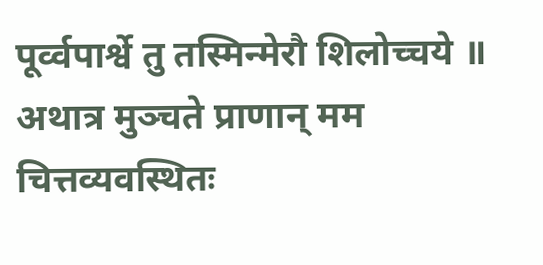पूर्व्वपार्श्वे तु तस्मिन्मेरौ शिलोच्चये ॥
अथात्र मुञ्चते प्राणान् मम चित्तव्यवस्थितः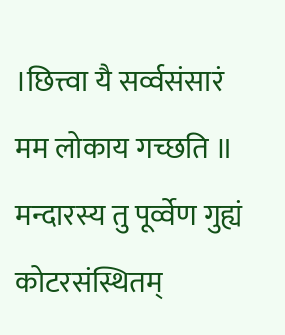।छित्त्वा यै सर्व्वसंसारं मम लोकाय गच्छति ॥
मन्दारस्य तु पूर्व्वेण गुह्यं कोटरसंस्थितम्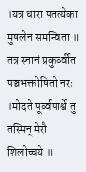।यत्र धारा पतत्येका मुषलेन समन्विता ॥
तत्र स्नानं प्रकुर्व्वीत पञ्चभक्तोषितो नरः ।मोदते पूर्व्वपार्श्वे तु तस्मिन् मेरौ शिलोच्चये ॥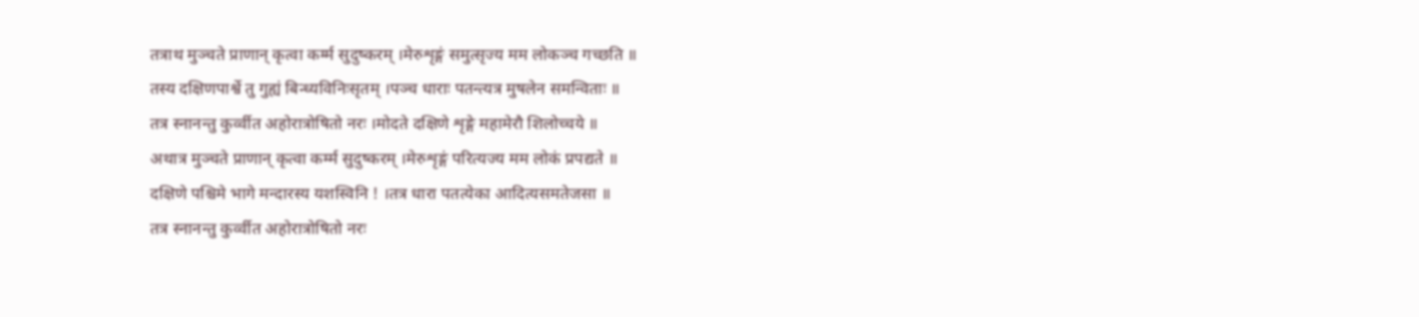तत्राथ मुञ्चते प्राणान् कृत्वा कर्म्म सुदुष्करम् ।मेरुशृङ्गं समुत्सृज्य मम लोकञ्च गच्छति ॥
तस्य दक्षिणपार्श्वे तु गुह्यं बिन्ध्यविनिःसृतम् ।पञ्च धाराः पतन्त्यत्र मुषलेन समन्विताः ॥
तत्र स्नानन्तु कुर्व्वीत अहोरात्रोषितो नरः ।मोदते दक्षिणे शृङ्गे महामेरौ शिलोच्चये ॥
अथात्र मुञ्चते प्राणान् कृत्वा कर्म्म सुदुष्करम् ।मेरुशृङ्गं परित्यज्य मम लोकं प्रपद्यते ॥
दक्षिणे पश्चिमे भागे मन्दारस्य यशस्विनि ! ।तत्र धारा पतत्येका आदित्यसमतेजसा ॥
तत्र स्नानन्तु कुर्व्वीत अहोरात्रोषितो नरः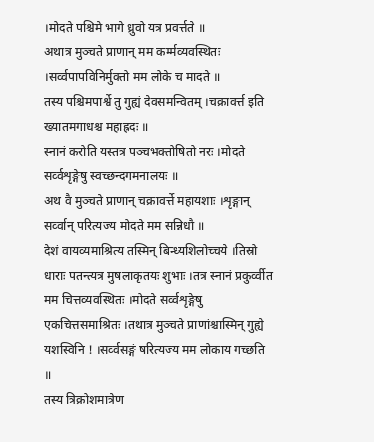।मोदते पश्चिमे भागे ध्रुवो यत्र प्रवर्त्तते ॥
अथात्र मुञ्चते प्राणान् मम कर्म्मव्यवस्थितः ।सर्व्वपापविनिर्मुक्तो मम लोके च मादते ॥
तस्य पश्चिमपार्श्वे तु गुह्यं देवसमन्वितम् ।चक्रावर्त्त इति ख्यातमगाधश्च महाह्रदः ॥
स्नानं करोति यस्तत्र पञ्चभक्तोषितो नरः ।मोदते सर्व्वशृङ्गेषु स्वच्छन्दगमनालयः ॥
अथ वै मुञ्चते प्राणान् चक्रावर्त्ते महायशाः ।शृङ्गान् सर्व्वान् परित्यज्य मोदते मम सन्निधौ ॥
देशं वायव्यमाश्रित्य तस्मिन् बिन्ध्यशिलोच्चये ।तिस्रो धाराः पतन्त्यत्र मुषलाकृतयः शुभाः ।तत्र स्नानं प्रकुर्व्वीत मम चित्तव्यवस्थितः ।मोदते सर्व्वशृङ्गेषु एकचित्तसमाश्रितः ।तथात्र मुञ्चते प्राणांश्चास्मिन् गुह्ये यशस्विनि ! ।सर्व्वसङ्गं षरित्यज्य मम लोकाय गच्छति ॥
तस्य त्रिक्रोशमात्रेण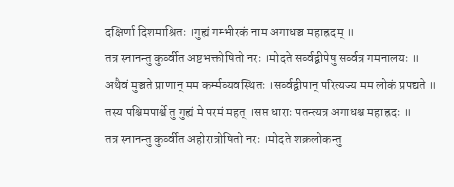दक्षिर्णा दिशमाश्रितः ।गुह्यं गम्भीरकं नाम अगाधञ्च महाह्रदम् ॥
तत्र स्नानन्तु कुर्व्वीत अष्टभक्तोषितो नरः ।मोदते सर्व्वद्बीपेषु सर्व्वत्र गमनालयः ॥
अथैवं मुञ्चते प्राणान् मम कर्म्मव्यवस्थितः ।सर्व्वद्वीपान् परित्यज्य मम लोकं प्रपद्यते ॥
तस्य पश्चिमपार्श्वे तु गुह्यं मे परमं महत् ।सप्त धाराः पतन्त्यत्र अगाधश्च महाह्रदः ॥
तत्र स्नानन्तु कुर्व्वीत अहोरात्रोषितो नरः ।मोदते शक्रलोकन्तु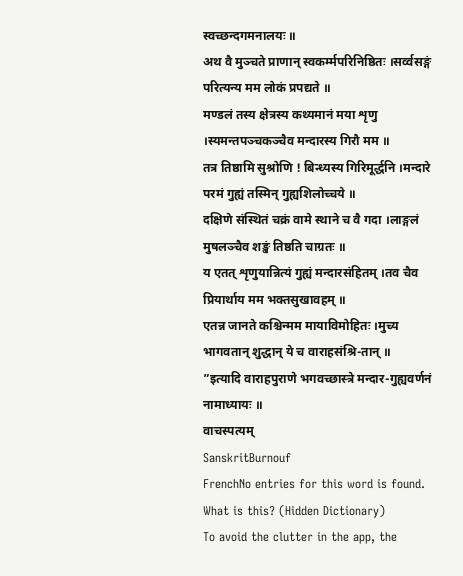स्वच्छन्दगमनालयः ॥
अथ वै मुञ्चते प्राणान् स्वकर्म्मपरिनिष्ठितः ।सर्व्वसङ्गं परित्यन्य मम लोकं प्रपद्यते ॥
मण्डलं तस्य क्षेत्रस्य कथ्यमानं मया शृणु ।स्यमन्तपञ्चकञ्चैव मन्दारस्य गिरौ मम ॥
तत्र तिष्ठामि सुश्रोणि ! बिन्ध्यस्य गिरिमूर्द्धनि ।मन्दारे परमं गुह्यं तस्मिन् गुह्यशिलोच्चये ॥
दक्षिणे संस्थितं चक्रं वामे स्थाने च वै गदा ।लाङ्गलं मुषलञ्चैव शङ्खं तिष्ठति चाग्रतः ॥
य एतत् शृणुयान्नित्यं गुह्यं मन्दारसंहितम् ।तव चैव प्रियार्थाय मम भक्तसुखावहम् ॥
एतन्न जानते कश्चिन्मम मायाविमोहितः ।मुच्य भागवतान् शुद्धान् ये च वाराहसंश्रि-तान् ॥
”इत्यादि वाराहपुराणे भगवच्छास्त्रे मन्दार-गुह्यवर्णनं नामाध्यायः ॥
वाचस्पत्यम्
SanskritBurnouf
FrenchNo entries for this word is found.
What is this? (Hidden Dictionary)
To avoid the clutter in the app, the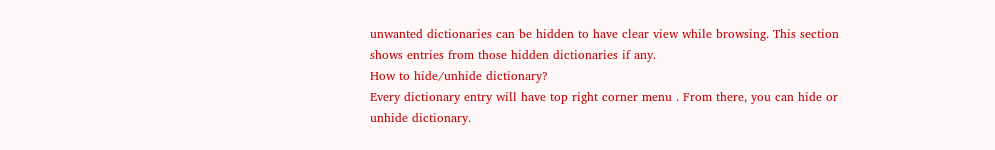unwanted dictionaries can be hidden to have clear view while browsing. This section shows entries from those hidden dictionaries if any.
How to hide/unhide dictionary?
Every dictionary entry will have top right corner menu . From there, you can hide or unhide dictionary.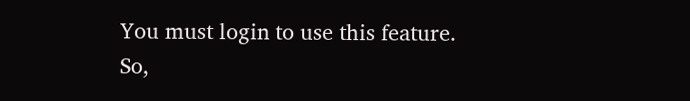You must login to use this feature. So,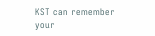KST can remember your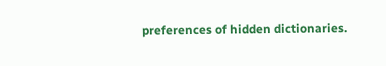preferences of hidden dictionaries.